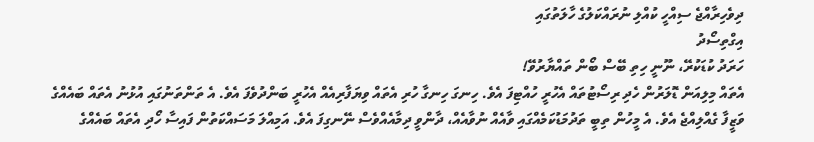ދިވެހިރާއްޖެ ސިއްހީ ކުއްލި ނުރައްކަލުގެ ހާލަތުގައި
އިގްތިސޯދު
ހަރަދު ކުޑަކުރޭ، ނޫނީ ހިތި ބޭސް ބޯން ތައްޔާރުވޭ!
އެތައް މިލިއަން ޑޮލަރުން ހެދި ރިސޯޓުތައް އެހުރީ ހުއްޓިފަ އެވެ. ހިނގަ ހިނގާ ހުރި އެތައް ވިޔަފާރިއެއް އެހުރީ ބަންދުވެފަ އެވެ. އެ ތަންތަނުގައި އުޅުނު އެތައް ބައެއްގެ ވަޒީފާ ގެއްލިއްޖެ އެވެ. އެ މީހުން ތިބީ ތަދުމަޑުކަމެއްގައި ވާއެއް ނުވާއެއް، ދާންވީ ދިމާއެއްވެސް ނޭނގިފަ އެވެ. އަމިއްލަ މަސައްކަތުން ފައިސާ ހޯދި އެތައް ބައެއްގެ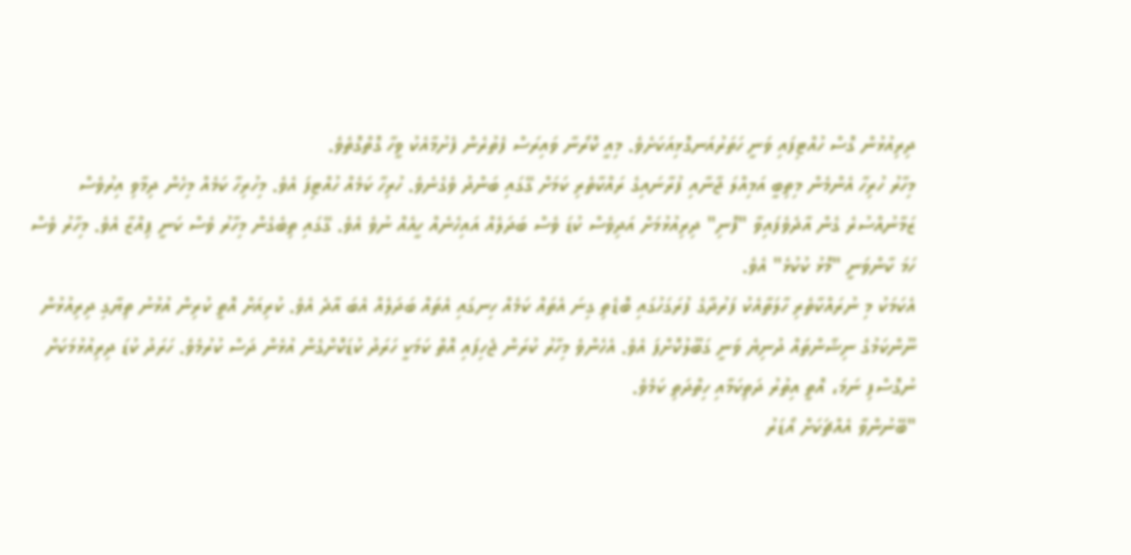ދިރިއުޅުން ގޮސް ހުއްޓިފައި ވަނީ ހަތަރުއަނގޮޅިއަކަށެވެ. މިއީ ކޮރޯނާ ވައިރަސް ފެތުރެން ފެށުމާއެކު ވީހާ ގޮތްގޮތެވެ.
މިހާރު ހުރިހާ އެންމެން މިތިބީ އަމިއްލަ ޖާނާއި ފުރާނައިގެ ރައްކާތެރި ކަމަށް ގޭގައި ބަންދު ވެގެނެވެ. ހުރިހާ ކަމެއް ހުއްޓިފަ އެވެ. މިހުރިހާ ކަމެއް މިހެން ދިމާވި އިރުވެސް ޒަމާނުއްސުރެ ގެން އާދެވެފައިވާ "ފޮނި" ދިރިއުޅުމަށް އަދިވެސް ކުޑަ ވެސް ބަދަލެއް އައިހެނެއް ހީއެއް ނުވެ އެވެ. ގޭގައި ތިބެގެން މިހާރު ވެސް ކަނީ ޕިއްޒާ އެވެ. މިހާރު ވެސް ހަމަ ކާންވަނީ "މޮޅު ކުކުޅެ" އެވެ.
އެކަމަކު މި ނުރައްކާތެރި ހާލަތާއެކު ފަރުދާގެ ފުރަގަހުގައި ބޮޑެތި ގިނަ އެތައް ކަމެއް ހިނގައި އެތައް ބަދަލެއް އެބަ އާދެ އެވެ. ކުރިއަށް އޮތީ ކުރިން އުޅުނު ތިޔާގި ދިރިއުޅުން ނޫންކަމުގެ ނިޝާންތައް ދުނިޔެ ވަނީ ގަބޫލުކޮށްފަ އެވެ. އެހެންވެ މިހާރު ކުރަން ޖެހިފައި އޮތް ކަމަކީ ހަރަދު ކުޑަކޮށްގެން އުޅެން ދަސް ކުރުމެވެ. ހަރަދު ކުޑަ ދިރިއުޅުމަކަށް ނުގޮސްފި ނަމަ، އޮތީ އިތުރު ދަތިކަމާއި ހިތްދަތި ކަމެވެ.
"ބޭނުންވާ އެއްޗަކަށް އޯޑަރު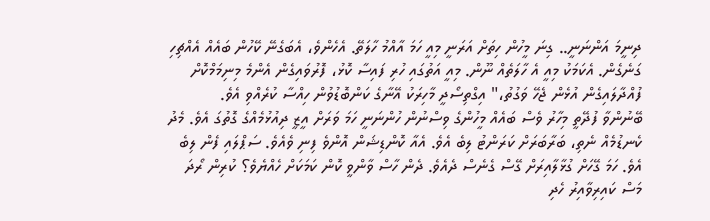ދިނީމަ އަންނަނީ.. ގިނަ މީހުން ހިތަށް އަރަނީ މިއީ ހަމަ އާއްމު ހާލަތޭ. އެހެންވެ، އެބަގެނޭ ކޭހުން ބައެއް އެއްޗިހި ގަނެގެން. އެކަމަކު މިއީ އެ ހާލަތެއް ނޫން. މިއީ އަތުގައި ހުރި ފައިސާ ކޮޅު، ފޮރުވައިގެން އެންމެ މިނިމަމްކޮށް ފުއްދާލައިގެން އުޅެން ޖެހޭ ވަގުތު،" އިގްތިސޯދީ މާހިރަކު އޭނާގެ ކަންބޮޑުވުން ހިއްސާ ކުރެއްވި އެވެ.
ބޭނުންވާ ފުދޭތީ މިހާރު ވެސް ބައެއް މީހުންގެ ވިސްނުން ހުންނަނީ ހަމަ ވަރަށް އީޒީ ދިއުޅުމެއްގެ ގޮތުގަ އެވެ. މެދު ކެނޑުމެއް ނެތި، ބަރާބަރަށް ކަރަންޓު ލިބެ އެވެ. އެއާ ކޮންޑިޝަން އޮންވެ ފިނި ވެއެވެ. ސަޕްލައި ފެން ލިބެ އެވެ. ހަމަ ގޭހަށް ގުޅާލާއިރަށް ގޭސް ގެނެސް ދެއެވެ. ދެން ހާސް ވާންވީ ކޮން ކަމަކަށް ހެއްޔެވެ؟ ކުރިން ރޯދަ މަސް ކައިރިވާއިރު ހެދި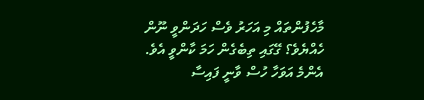މާހެފުންތައް މި އަހަރު ވެސް ހަދަންވީ ނޫން ހެއްޔެވެ؟ ގޭގައި ތިބެގެން ހަމަ ކާންވީ އެވެ.
އެންމެ އަވަހާ ހުސް ވާނީ ފައިސާ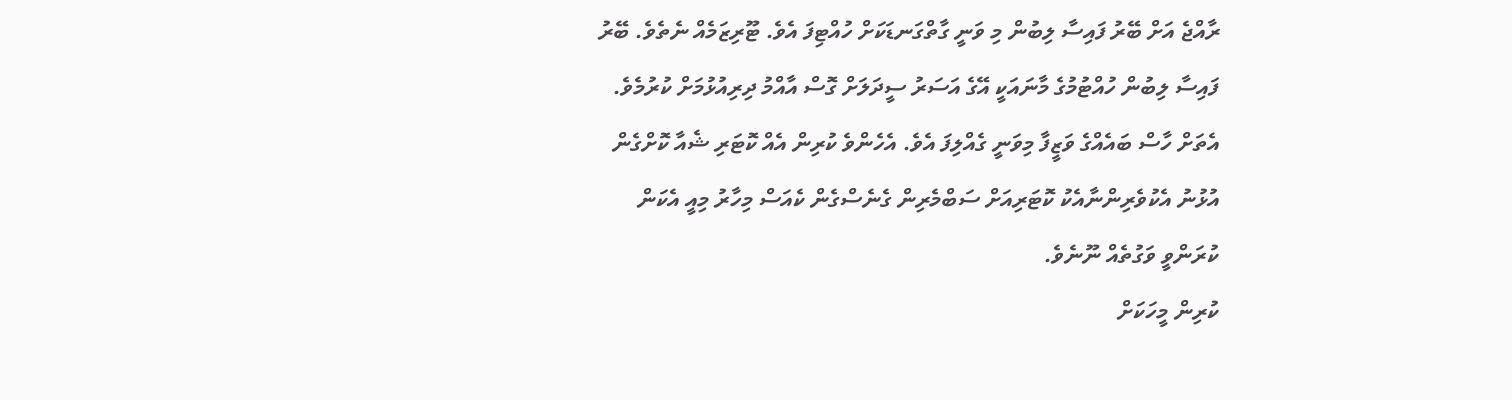ރާއްޖެ އަށް ބޭރު ފައިސާ ލިބުން މި ވަނީ ގާތްގަނޑަކަށް ހުއްޓިފަ އެވެ. ޓޫރިޒަމެއް ނެތެވެ. ބޭރު ފައިސާ ލިބުން ހުއްޓުމުގެ މާނައަކީ އޭގެ އަސަރު ސީދަލަށް ގޮސް އާއްމު ދިރިއުޅުމަށް ކުރުމެވެ. އެތަށް ހާސް ބައެއްގެ ވަޒީފާ މިވަނީ ގެއްލިފަ އެވެ. އެހެންވެ ކުރިން އެއް ކޮޓަރި ޝެއާ ކޮށްގެން އުޅުނު އެކުވެރިންނާއެކު ކޮޓަރިއަށް ސަބްމެރިން ގެނެސްގެން ކެއަސް މިހާރު މިއީ އެކަން ކުރަންވީ ވަގުތެއް ނޫނެވެ.
ކުރިން މީހަކަށް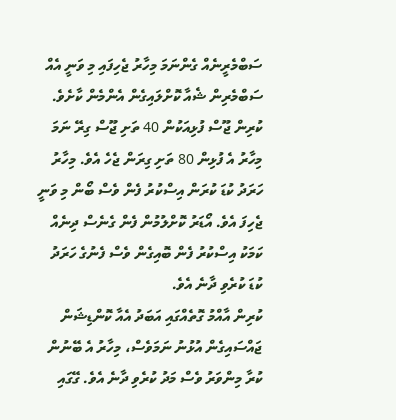ސަބްމެރީނެއް ގެންނަމަ މިހާރު ޖެހިފައި މި ވަނީ އެއް ސަބްމެރިން ޝެއާ ކޮށްލައިގެން އެންމެން ކާށެވެ. ކުރިން ޖޫސް ފުޅިއަކުން 40 ތަށި ޖޫސް ގިރޭ ނަމަ މިހާރު އެ ފުޅިން 80 ތަށި ގިރަން ޖެހެ އެވެ. މިހާރު ހަރަދު ކުޑަ ކުރަން އިސްކުރު ފެން ވެސް ބޯން މި ވަނީ ޖެހިފަ އެވެ. އޯޑަރު ކޮށްލުމުން ފެން ގެނެސް ދިނެއް ކަމަކު އިސްކުރު ފެން ބޮއިގެން ވެސް ފެނުގެ ހަރަދު ކުޑަ ކުރެވި ދާނެ އެވެ.
ކުރިން އާއްމު ގޮތެއްގައި އަބަދު އެއާ ކޮންޑިޝަން ޖައްސައިގެން އުޅުނު ނަމަވެސް، މިހާރު އެ ބޭނުން ކުރާ މިންވަރު ވެސް މަދު ކުރެވި ދާނެ އެވެ. ގޭގައި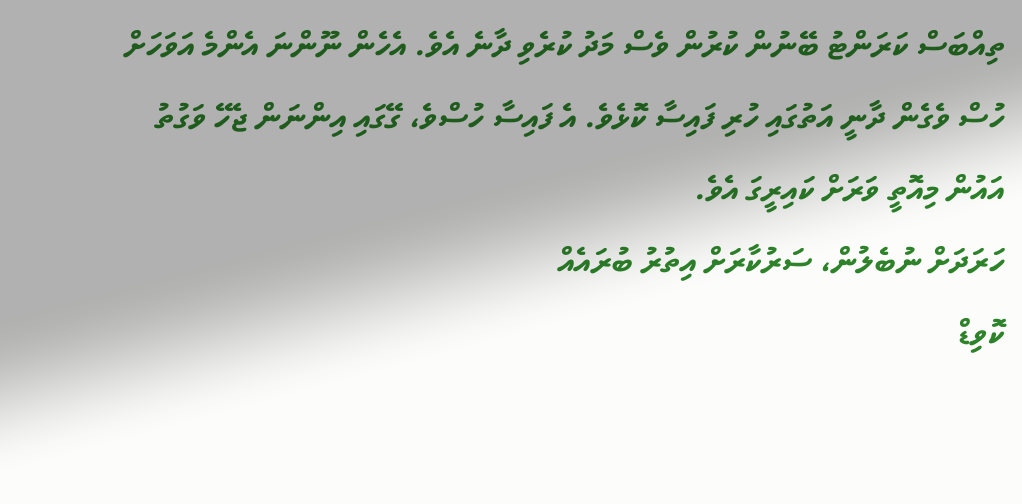ތިއްބަސް ކަރަންޓު ބޭނުން ކުރުން ވެސް މަދު ކުރެވި ދާނެ އެވެ. އެހެން ނޫންނަ އެންމެ އަވަހަށް ހުސް ވެގެން ދާނީ އަތުގައި ހުރި ފައިސާ ކޮޅެވެ. އެ ފައިސާ ހުސްވެ، ގޭގައި އިންނަން ޖެހޭ ވަގުތު އައުން މިއޮތީ ވަރަށް ކައިރީގަ އެވެ.
ހަރަދަށް ނުބެލުން، ސަރުކާރަށް އިތުރު ބުރައެއް
ކޮވިޑް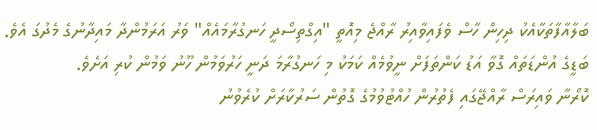ބަލާއާފާތަކާއެކު ދިހިން ހާސް ވެފައިވާއިރު ރާއްޖެ މިއޮތީ "އިގްތިސޯދީ ހަނގުރާމައެއް" ވަރު އަރަމުންދާ މައިދާނުގެ މެދުގަ އެވެ. ބަޑީގެ އުންޑަތައް ގޮވާ އަޑު ކަންތަފަށް ނީވުމެއް ކަމަކު މި ހަނގުރާމަ ދަނީ ހަރުވަމުން ހޫނު ވަމުން ކުރި އަށެވެ.
ކޮރޯނާ ވައިރަސް ރާއްޖޭގައި ފެތުރުން ހުއްޓުވުމުގެ ގޮތުން ސަރުކާރަށް ކުރެވުނު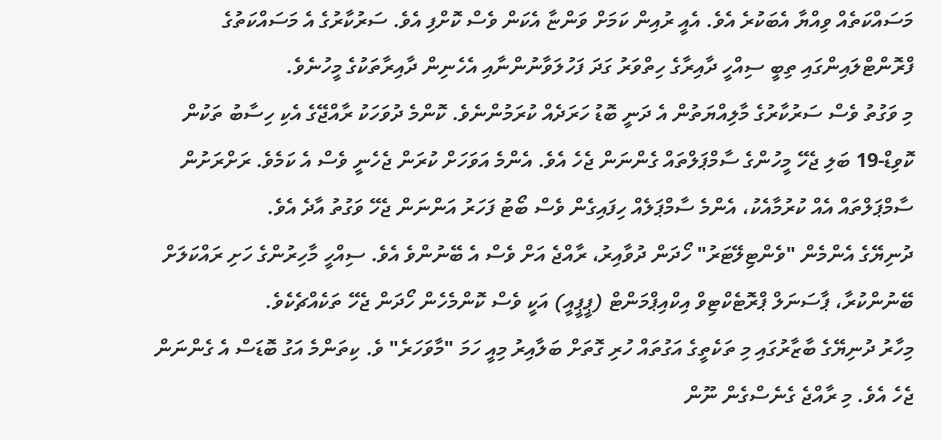މަސައްކަތެއް ވިއްޔާ އެބަކުރެ އެވެ. އެއީ ރުއިން ކަމަށް ވަންޏާ އެކަން ވެސް ކޮށްފި އެވެ. ސަރުކާރުގެ އެ މަސައްކަތުގެ ފްރޮންޓްލައިންގައި ތިބީ ސިއްހީ ދާއިރާގެ ހިތްވަރު ގަދަ ފަހުލަވާނުންނާއި އެހެނިން ދާއިރާތަކުގެ މީހުނެވެ.
މި ވަގުތު ވެސް ސަރުކާރުގެ މާލިއްޔަތުން އެ ދަނީ ބޮޑު ހަރަދެއް ކުރަމުންނެވެ. ކޮންމެ ދުވަހަކު ރާއްޖޭގެ އެކި ހިސާބު ތަކުން ކޮވިޑް-19 ބަލި ޖެހޭ މީހުންގެ ސާމްޕަލްތައް ގެންނަން ޖެހެ އެވެ. އެންމެ އަވަހަށް ކުރަން ޖެހެނީ ވެސް އެ ކަމެވެ. ރަށްރަށުން ސާމްޕަލްތައް އެއް ކުރުމާއެކު، އެންމެ ސާމްޕަލެއް ހިފައިގެން ވެސް ބޯޓު ފަހަރު އަންނަން ޖެހޭ ވަގުތު އާދެ އެވެ.
ދުނިޔޭގެ އެންމެން "ވެންޓިލޭޓަރު" ހޯދަން ދުވާއިރު، ރާއްޖެ އަށް ވެސް އެ ބޭނުންވެ އެވެ. ސިއްހީ މާހިރުންގެ ހަށި ރައްކަލަށް ބޭނުންކުރާ، ޕާސަނަލް ޕްރޮޓެކްޓިވް އިކްއިޕްމަންޓް (ޕީޕީއީ) އަކީ ވެސް ކޮންމެހެން ހޯދަން ޖެހޭ ތަކެއްޗެކެވެ.
މިހާރު ދުނިޔޭގެ ބާޒާރުގައި މި ތަކެތީގެ އަގުތައް ހުރި ގޮތަށް ބަލާއިރު މިއީ ހަމަ "މާވަހަރެ" ވެ. ކިތަންމެ އަގު ބޮޑަސް އެ ގެންނަން ޖެހެ އެވެ. މި ރާއްޖެ ގެނެސްގެން ނޫން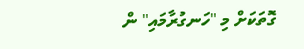ގޮތަކަށް މި "ހަނގުރާމައި" ން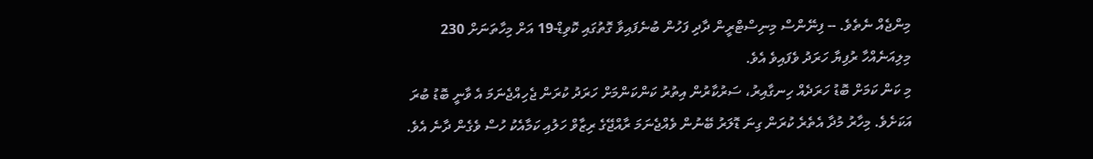މިންޖެއް ނެތެވެ. -- ފިނޭންސް މިނިސްޓްރީން ދާދި ފަހުން ބުނެފައިވާ ގޮތުގައި ކޮވިޑް-19 އަށް މިހާތަނަށް 230 މިލިއަނެއްހާ ރުފިޔާ ހަރަދު ވެފައިވެ އެވެ.
މި ކަން ކަމަށް ބޮޑު ހަރަދެއް ހިނގާއިރު، ސަރުކާރުން އިތުރު ކަންކަންމަށް ހަރަދު ކުރަން ޖެހިއްޖެނަމަ އެ ވާނީ ބޮޑު ބުރަ އަކަށެވެ. މިހާރު މުދާ އެތެރެ ކުރަން ގިނަ ޑޮލަރު ބޭނުން ވެއްޖެނަމަ ރާއްޖޭގެ ރިޒާވް ހަލުއި ކަމާއެކު ހުސް ވެގެން ދާނެ އެވެ.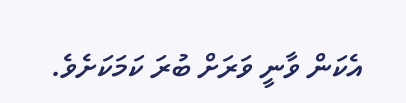އެކަން ވާނީ ވަރަށް ބުރަ ކަމަކަށެވެ.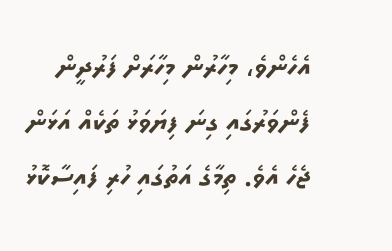އެހެންވެ، މިހާރުން މިހާރަށް ފަރުދީން ފެންވަރުގައި ގިނަ ފިޔަވަޅު ތަކެއް އަޅަން ޖެހެ އެވެ. ތިމާގެ އަތުގައި ހުރި ފައިސާކޮޅު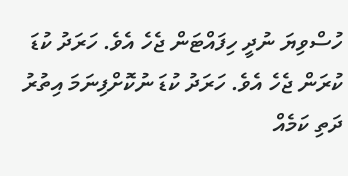ހުސްވިޔަ ނުދީ ހިފައްޓަން ޖެހެ އެވެ. ހަރަދު ކުޑަ ކުރަން ޖެހެ އެވެ. ހަރަދު ކުޑަ ނުކޮށްފިނަމަ އިތުރު ދަތި ކަމެއް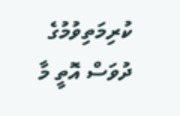ކުރިމަތިވުމުގެ ދުވަސް އޮތީ މާ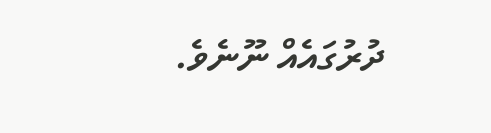ދުރުގައެއް ނޫނެވެ.